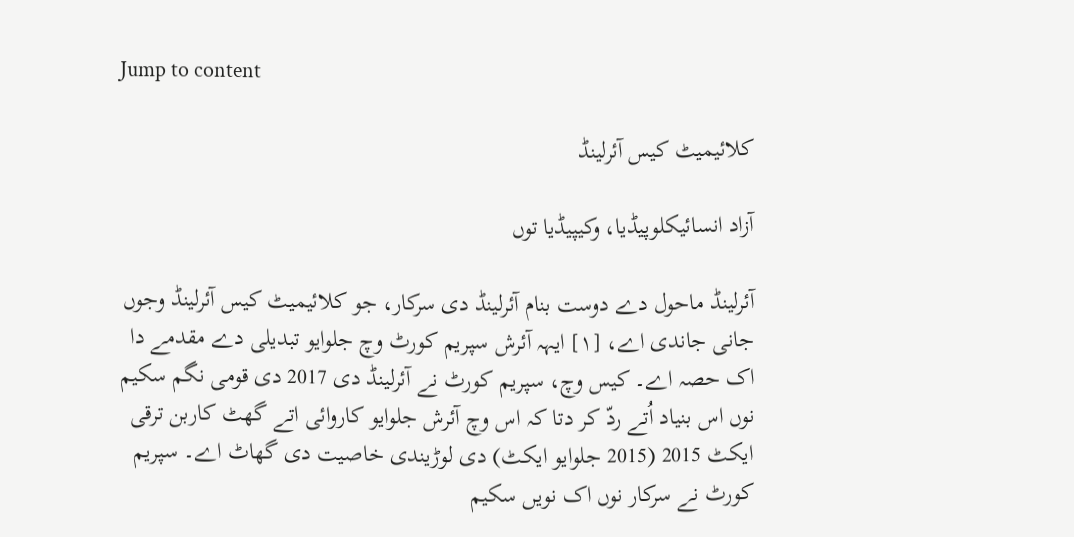Jump to content

کلائیمیٹ کیس آئرلینڈ

آزاد انسائیکلوپیڈیا، وکیپیڈیا توں

آئرلینڈ ماحول دے دوست بنام آئرلینڈ دی سرکار، جو کلائیمیٹ کیس آئرلینڈ وجوں جانی جاندی اے، [۱] ایہہ آئرش سپریم کورٹ وچ جلوایو تبدیلی دے مقدمے دا اک حصہ اے۔ کیس وچ، سپریم کورٹ نے آئرلینڈ دی 2017 دی قومی نگم سکیم نوں اس بنیاد اُتے ردّ کر دتا کہ اس وچ آئرش جلوایو کاروائی اتے گھٹ کاربن ترقی ایکٹ 2015 (2015 جلوایو ایکٹ) دی لوڑیندی خاصیت دی گھاٹ اے۔ سپریم کورٹ نے سرکار نوں اک نویں سکیم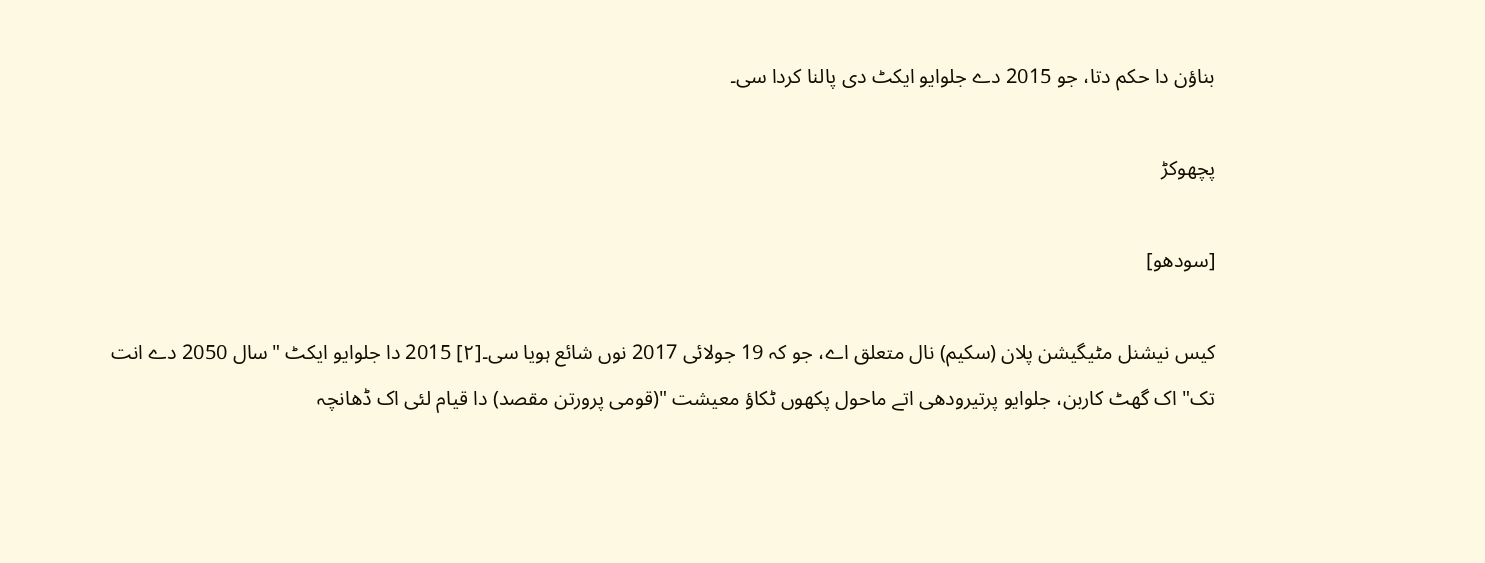بناؤن دا حکم دتا، جو 2015 دے جلوایو ایکٹ دی پالنا کردا سی۔

پچھوکڑ

[سودھو]

کیس نیشنل مٹیگیشن پلان (سکیم) نال متعلق اے، جو کہ 19 جولائی 2017 نوں شائع ہویا سی۔[۲] 2015 دا جلوایو ایکٹ "سال 2050 دے انت تک" اک گھٹ کاربن، جلوایو پرتیرودھی اتے ماحول پکھوں ٹکاؤ معیشت "(قومی پرورتن مقصد) دا قیام لئی اک ڈھانچہ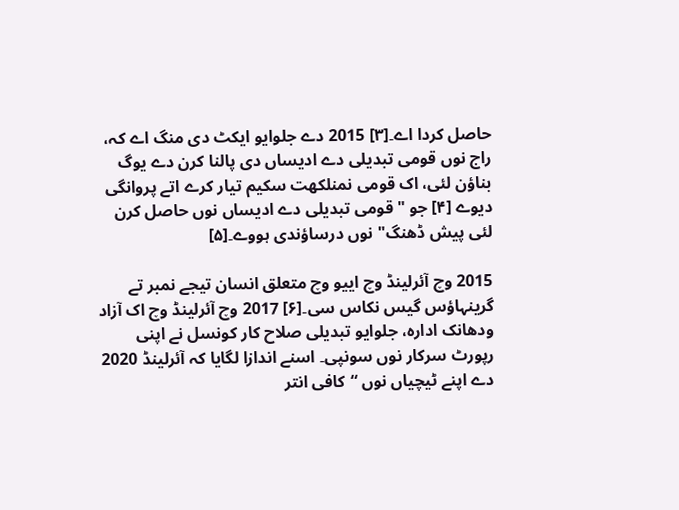حاصل کردا اے۔[۳] 2015 دے جلوایو ایکٹ دی منگ اے کہ، راج نوں قومی تبدیلی دے ادیساں دی پالنا کرن دے یوگ بناؤن لئی، اک قومی نمنلکھت سکیم تیار کرے اتے پروانگی دیوے [۴] جو "قومی تبدیلی دے ادیساں نوں حاصل کرن لئی پیش ڈھنگ" نوں درساؤندی ہووے۔[۵]

2015 وچ آئرلینڈ وچ اییو وچ متعلق انسان تیجے نمبر تے گرینہاؤس گیس نکاس سی۔[۶] 2017 وچ آئرلینڈ وچ اک آزاد ودھانک ادارہ، جلوایو تبدیلی صلاح کار کونسل نے اپنی رپورٹ سرکار نوں سونپی۔ اسنے اندازا لگایا کہ آئرلینڈ 2020 دے اپنے ٹیچیاں نوں “کافی انتر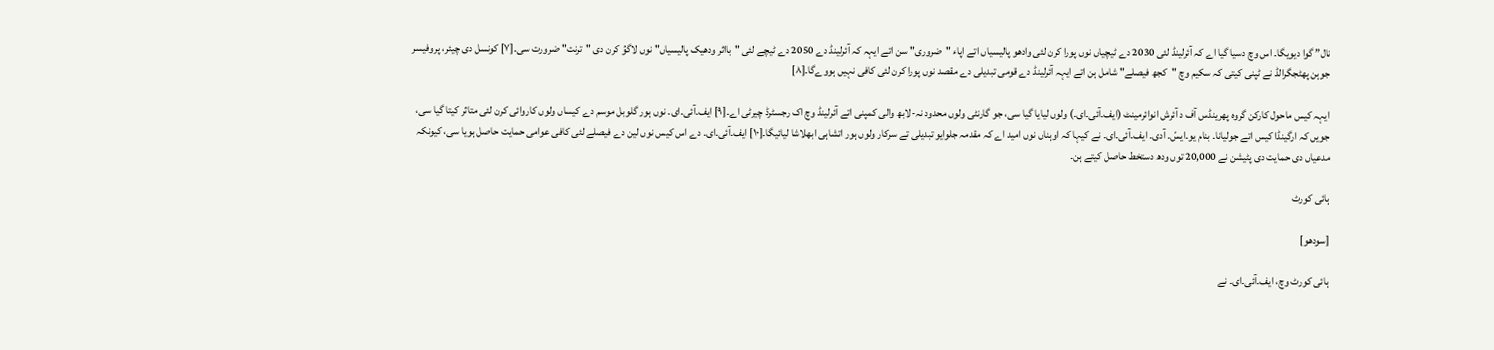نال” گوا دیویگا۔ اس وچ دسیا گیا اے کہ آئرلینڈ لئی 2030 دے ٹیچیاں نوں پورا کرن لئی وادھو پالیسیاں اتے اپاء "ضروری" سن اتے ایہہ کہ آئرلینڈ دے 2050 دے ٹیچے لئی "بااثر ودھیک پالیسیاں" نوں لاگوُ کرن دی "ترنت" ضرورت سی۔[۷] کونسل دی چیئر، پروفیسر جوہن پھٹجگرالڈ نے ٹپنی کیتی کہ سکیم وچ "کجھ فیصلے" شامل ہن اتے ایہہ آئرلینڈ دے قومی تبدیلی دے مقصد نوں پورا کرن لئی کافی نہیں ہووےگا۔[۸]

ایہہ کیس ماحول کارکن گروہ پھرینڈس آف د آئرش انوائرمینٹ (ایف۔آئی۔ای۔) ولوں لیایا گیا سی، جو گارنٹی ولوں محدود نہ-لابھ والی کمپنی اتے آئرلینڈ وچ اک رجسٹرڈ چیرٹی اے۔[۹] ایف۔آئی۔ای۔ نوں ہور گلوبل موسم دے کیساں ولوں کاروائی کرن لئی متاثر کیتا گیا سی، جویں کہ ارگینڈا کیس اتے جولیانا۔ بنام یو۔ایسّ۔ آدی۔ ایف۔آئی۔ای۔ نے کیہا کہ اوہناں نوں امید اے کہ مقدمہ جلوایو تبدیلی تے سرکار ولوں ہور اتشاہی ابھلاشا لیائیگا۔[۱۰] ایف۔آئی۔ای۔ دے اس کیس نوں لین دے فیصلے لئی کافی عوامی حمایت حاصل ہویا سی، کیونکہ مدعیاں دی حمایت دی پٹیشن نے 20,000 توں ودھ دستخط حاصل کیتے ہن۔

ہائی کورٹ

[سودھو]

ہائی کورٹ وچ، ایف۔آئی۔ای۔ نے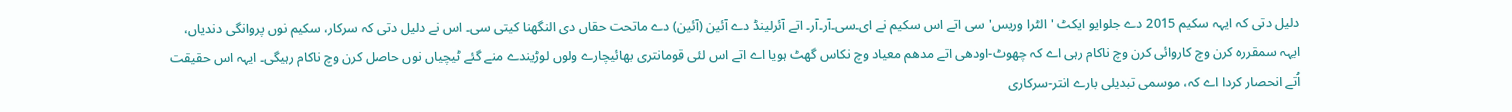دلیل دتی کہ ایہہ سکیم 2015 دے جلوایو ایکٹ 'الٹرا وریس' سی اتے اس سکیم نے ای۔سی۔آر۔آر۔ اتے آئرلینڈ دے آئین (آئین) دے ماتحت حقاں دی النگھنا کیتی سی۔ اس نے دلیل دتی کہ سرکار، سکیم نوں پروانگی دندیاں، ایہہ سمقررہ کرن وچ کاروائی کرن وچ ناکام رہی اے کہ چھوٹ-اودھی اتے مدھم معیاد وچ نکاس گھٹ ہویا اے اتے اس لئی قومانتری بھائیچارے ولوں لوڑیندے منے گئے ٹیچیاں نوں حاصل کرن وچ ناکام رہیگی۔ ایہہ اس حقیقت اُتے انحصار کردا اے کہ، موسمی تبدیلی بارے انتر-سرکاری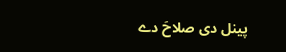پینل دی صلاحَ دے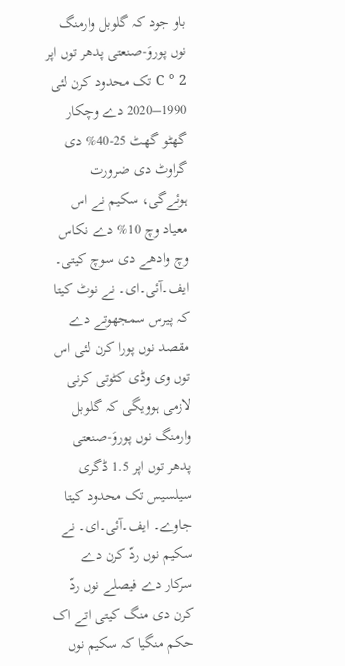باو جود کہ گلوبل وارمنگ نوں پوروَ-صنعتی پدھر توں اپر 2 ° C تک محدود کرن لئی 1990–2020 دے وچکار گھٹو گھٹ 25-40% دی گراوٹ دی ضرورت ہوئےگی، سکیم نے اس معیاد وچ 10% دے نکاس وچ وادھے دی سوچ کیتی۔ ایف۔آئی۔ای۔ نے نوٹ کیتا کہ پیرس سمجھوتے دے مقصد نوں پورا کرن لئی اس توں وی وڈی کٹوتی کرنی لازمی ہوویگی کہ گلوبل وارمنگ نوں پوروَ-صنعتی پدھر توں اپر 1.5 ڈگری سیلسیس تک محدود کیتا جاوے۔ ایف۔آئی۔ای۔ نے سکیم نوں ردّ کرن دے سرکار دے فیصلے نوں ردّ کرن دی منگ کیتی اتے اک حکم منگیا کہ سکیم نوں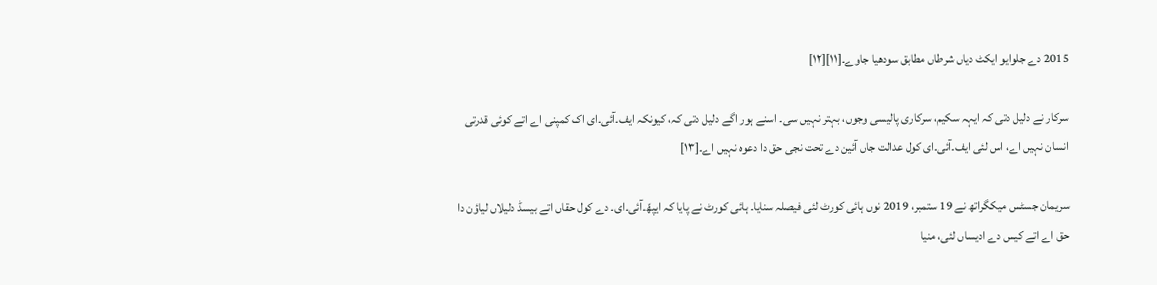2015 دے جلوایو ایکٹ دیاں شرطاں مطابق سودھیا جاوے۔[۱۱][۱۲]

سرکار نے دلیل دتی کہ ایہہ سکیم، سرکاری پالیسی وجوں، بہتر نہیں سی۔ اسنے ہور اگے دلیل دتی کہ، کیونکہ ایف۔آئی۔ای اک کمپنی اے اتے کوئی قدرتی انسان نہیں اے، اس لئی ایف۔آئی۔ای کول عدالت جاں آئین دے تحت نجی حق دا دعوہ نہیں اے۔[۱۳]

سریمان جسٹس میکگراتھ نے 19 ستمبر، 2019 نوں ہائی کورٹ لئی فیصلہ سنایا۔ ہائی کورٹ نے پایا کہ ایپھّ۔آئی۔ای۔ دے کول حقاں اتے بیسڈ دلیلاں لیاؤن دا حق اے اتے کیس دے ادیساں لئی، منیا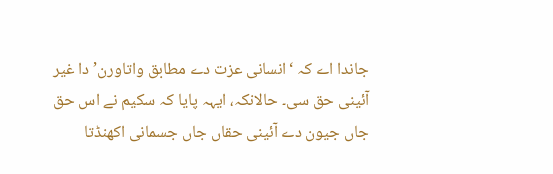جاندا اے کہ ‘انسانی عزت دے مطابق واتاورن’ دا غیر آئینی حق سی۔ حالانکہ، ایہہ پایا کہ سکیم نے اس حق جاں جیون دے آئینی حقاں جاں جسمانی اکھنڈتا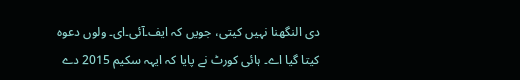دی النگھنا نہیں کیتی، جویں کہ ایف۔آئی۔ای۔ ولوں دعوہ کیتا گیا اے۔ ہائی کورٹ نے پایا کہ ایہہ سکیم 2015 دے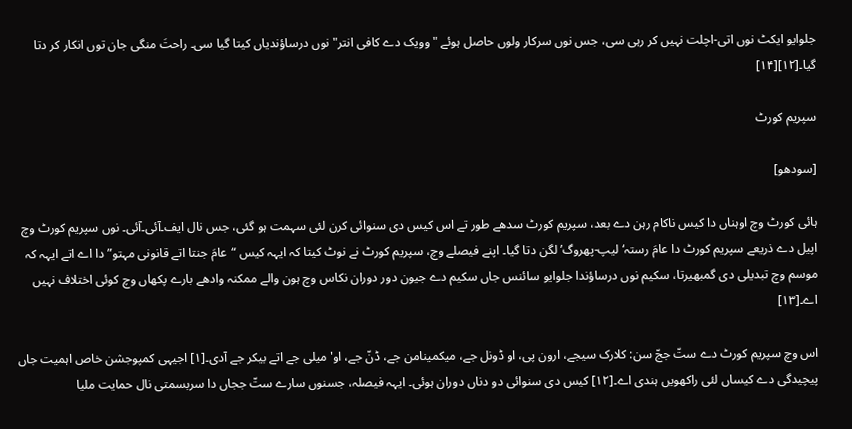جلوایو ایکٹ نوں اتی-اچلت نہیں کر رہی سی، جس نوں سرکار ولوں حاصل ہوئے "وویک دے کافی انتر" نوں درساؤندیاں کیتا گیا سی۔ راحتَ منگی جان توں انکار کر دتا گیا۔[۱۲][۱۴]

سپریم کورٹ

[سودھو]

ہائی کورٹ وچ اوہناں دا کیس ناکام رہن دے بعد، سپریم کورٹ سدھے طور تے اس کیس دی سنوائی کرن لئی سہمت ہو گئی، جس نال ایف۔آئی۔آئی۔ نوں سپریم کورٹ وچ اپیل دے ذریعے سپریم کورٹ دا عامَ رستہ‘ لیپ-پھروگ’ لگن دتا گیا۔ اپنے فیصلے وچ، سپریم کورٹ نے نوٹ کیتا کہ ایہہ کیس “عامَ جنتا اتے قانونی مہتو” دا اے اتے ایہہ کہ موسم وچ تبدیلی دی گمبھیرتا، سکیم نوں درساؤندا جلوایو سائنس جاں سکیم دے جیون دور دوران نکاس وچ ہون والے ممکنہ وادھے بارے پکھاں وچ کوئی اختلاف نہیں اے۔[۱۳]

اس وچ سپریم کورٹ دے ستّ ججّ سن: کلارک سیجے، ارون پی، او ڈونل جے، میکمینامن جے، ڈنّ جے، او'میلی جے اتے بیکر جے آدی۔[۱] اجیہی کمپوجشن خاص اہمیت جاں پیچیدگی دے کیساں لئی راکھویں ہندی اے۔[۱۲] کیس دی سنوائی دو دناں دوران ہوئی۔ ایہہ فیصلہ، جسنوں سارے ستّ ججاں دا سربسمتی نال حمایت ملیا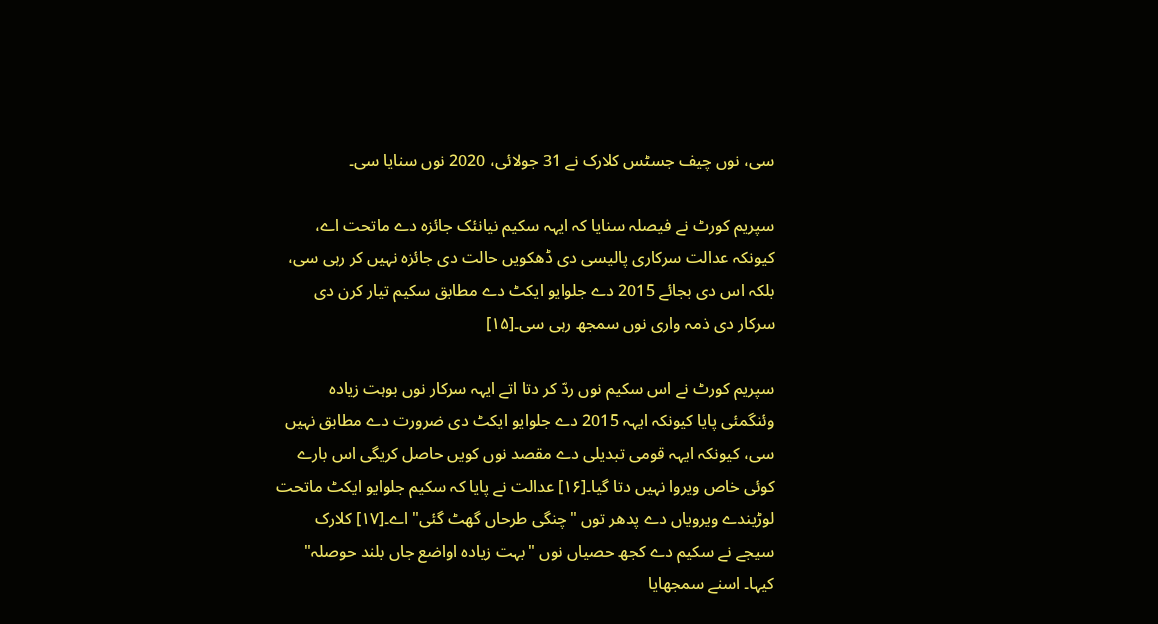سی، نوں چیف جسٹس کلارک نے 31 جولائی، 2020 نوں سنایا سی۔

سپریم کورٹ نے فیصلہ سنایا کہ ایہہ سکیم نیانئک جائزہ دے ماتحت اے، کیونکہ عدالت سرکاری پالیسی دی ڈھکویں حالت دی جائزہ نہیں کر رہی سی، بلکہ اس دی بجائے 2015 دے جلوایو ایکٹ دے مطابق سکیم تیار کرن دی سرکار دی ذمہ واری نوں سمجھ رہی سی۔[۱۵]

سپریم کورٹ نے اس سکیم نوں ردّ کر دتا اتے ایہہ سرکار نوں بوہت زیادہ وئنگمئی پایا کیونکہ ایہہ 2015 دے جلوایو ایکٹ دی ضرورت دے مطابق نہیں سی، کیونکہ ایہہ قومی تبدیلی دے مقصد نوں کویں حاصل کریگی اس بارے کوئی خاص ویروا نہیں دتا گیا۔[۱۶] عدالت نے پایا کہ سکیم جلوایو ایکٹ ماتحت لوڑیندے ویرویاں دے پدھر توں "چنگی طرحاں گھٹ گئی" اے۔[۱۷] کلارک سیجے نے سکیم دے کجھ حصیاں نوں "بہت زیادہ اواضع جاں بلند حوصلہ" کیہا۔ اسنے سمجھایا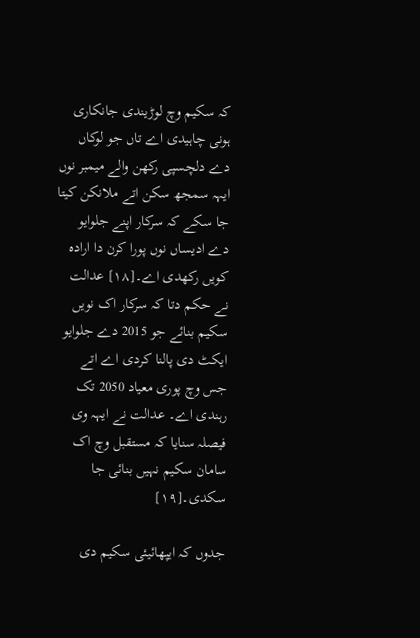کہ سکیم وچ لوڑیندی جانکاری ہونی چاہیدی اے تاں جو لوکاں دے دلچسپی رکھن والے میمبر نوں ایہہ سمجھ سکن اتے ملانکن کیتا جا سکے کہ سرکار اپنے جلوایو دے ادیساں نوں پورا کرن دا ارادہ کویں رکھدی اے۔[۱۸] عدالت نے حکم دتا کہ سرکار اک نویں سکیم بنائے جو 2015 دے جلوایو ایکٹ دی پالنا کردی اے اتے جس وچ پوری معیاد 2050 تک رہندی اے۔ عدالت نے ایہہ وی فیصلہ سنایا کہ مستقبل وچ اک سامان سکیم نہیں بنائی جا سکدی۔[۱۹]

جدوں کہ ایپھائیئی سکیم دی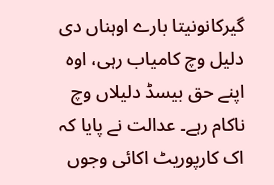گیرکانونیتا بارے اوہناں دی دلیل وچ کامیاب رہی، اوہ اپنے حق بیسڈ دلیلاں وچ ناکام رہے۔ عدالت نے پایا کہ اک کارپوریٹ اکائی وجوں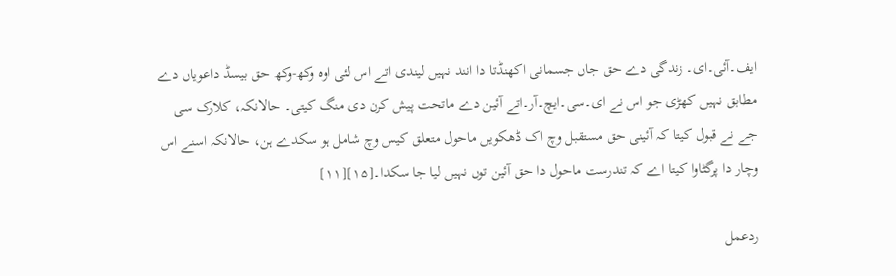ایف۔آئی۔ای۔ زندگی دے حق جاں جسمانی اکھنڈتا دا انند نہیں لیندی اتے اس لئی اوہ وکھ-وکھ حق بیسڈ داعویاں دے مطابق نہیں کھڑی جو اس نے ای۔سی۔ایچ۔آر۔اتے آئین دے ماتحت پیش کرن دی منگ کیتی۔ حالانکہ، کلارک سی جے نے قبول کیتا کہ آئینی حق مستقبل وچ اک ڈھکویں ماحول متعلق کیس وچ شامل ہو سکدے ہن، حالانکہ اسنے اس وچار دا پرگٹاوا کیتا اے کہ تندرست ماحول دا حق آئین توں نہیں لیا جا سکدا۔[۱۵][۱۱]

ردعمل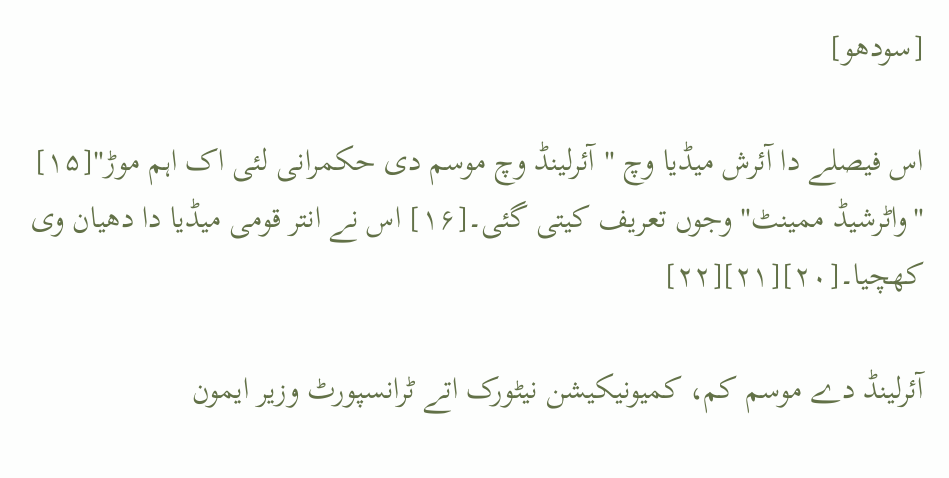[سودھو]

اس فیصلے دا آئرش میڈیا وچ "آئرلینڈ وچ موسم دی حکمرانی لئی اک اہم موڑ"[۱۵] "واٹرشیڈ ممینٹ" وجوں تعریف کیتی گئی۔[۱۶] اس نے انتر قومی میڈیا دا دھیان وی کھچیا۔[۲۰][۲۱][۲۲]

آئرلینڈ دے موسم کم، کمیونیکیشن نیٹورک اتے ٹرانسپورٹ وزیر ایمون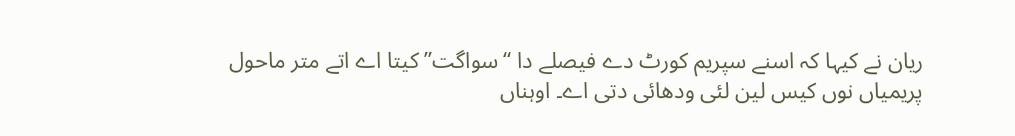ریان نے کیہا کہ اسنے سپریم کورٹ دے فیصلے دا “سواگت” کیتا اے اتے متر ماحول پریمیاں نوں کیس لین لئی ودھائی دتی اے۔ اوہناں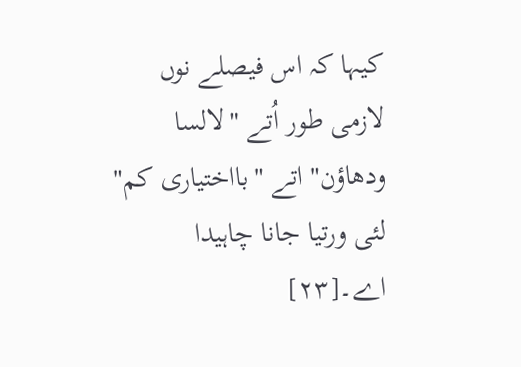کیہا کہ اس فیصلے نوں لازمی طور اُتے "لالسا ودھاؤن" اتے "بااختیاری کم" لئی ورتیا جانا چاہیدا اے۔[۲۳]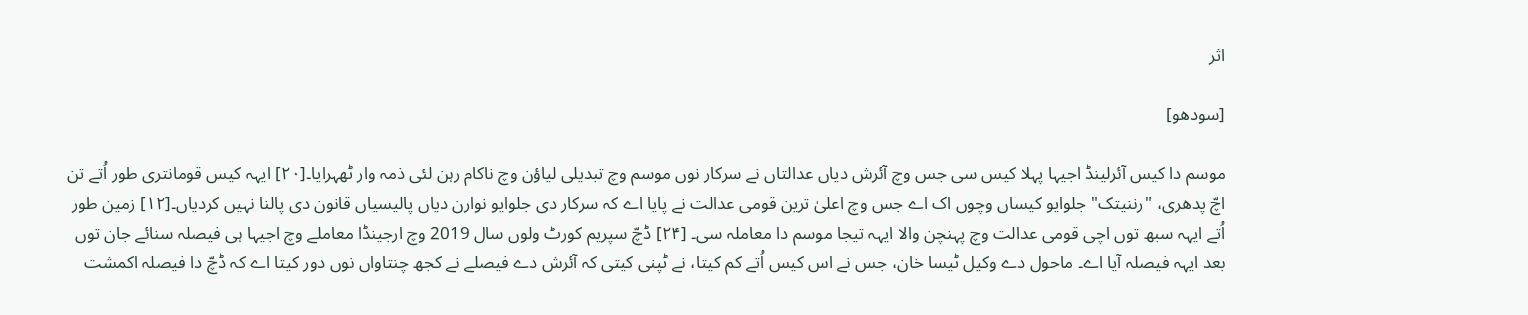اثر

[سودھو]

موسم دا کیس آئرلینڈ اجیہا پہلا کیس سی جس وچ آئرش دیاں عدالتاں نے سرکار نوں موسم وچ تبدیلی لیاؤن وچ ناکام رہن لئی ذمہ وار ٹھہرایا۔[۲۰] ایہہ کیس قومانتری طور اُتے تن اچّ پدھری، "رننیتک" جلوایو کیساں وچوں اک اے جس وچ اعلیٰ ترین قومی عدالت نے پایا اے کہ سرکار دی جلوایو نوارن دیاں پالیسیاں قانون دی پالنا نہیں کردیاں۔[۱۲] زمین طور اُتے ایہہ سبھ توں اچی قومی عدالت وچ پہنچن والا ایہہ تیجا موسم دا معاملہ سی۔ [۲۴] ڈچّ سپریم کورٹ ولوں سال 2019 وچ ارجینڈا معاملے وچ اجیہا ہی فیصلہ سنائے جان توں بعد ایہہ فیصلہ آیا اے۔ ماحول دے وکیل ٹیسا خان، جس نے اس کیس اُتے کم کیتا، نے ٹپنی کیتی کہ آئرش دے فیصلے نے کجھ چنتاواں نوں دور کیتا اے کہ ڈچّ دا فیصلہ اکمشت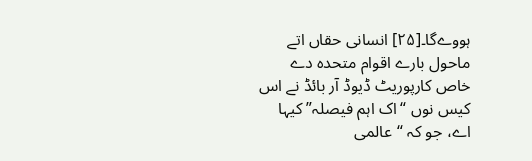ہووےگا۔[۲۵] انسانی حقاں اتے ماحول بارے اقوام متحدہ دے خاص کارپوریٹ ڈیوڈ آر بائڈ نے اس کیس نوں “اک اہم فیصلہ” کیہا اے، جو کہ “عالمی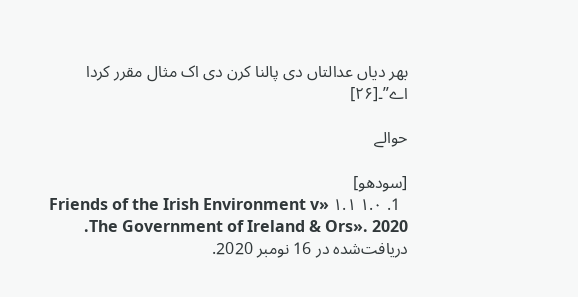بھر دیاں عدالتاں دی پالنا کرن دی اک مثال مقرر کردا اے”۔[۲۶]

حوالے

[سودھو]
  1. ۱.۰ ۱.۱ «Friends of the Irish Environment v The Government of Ireland & Ors». 2020. دریافت‌شده در 16 نومبر 2020.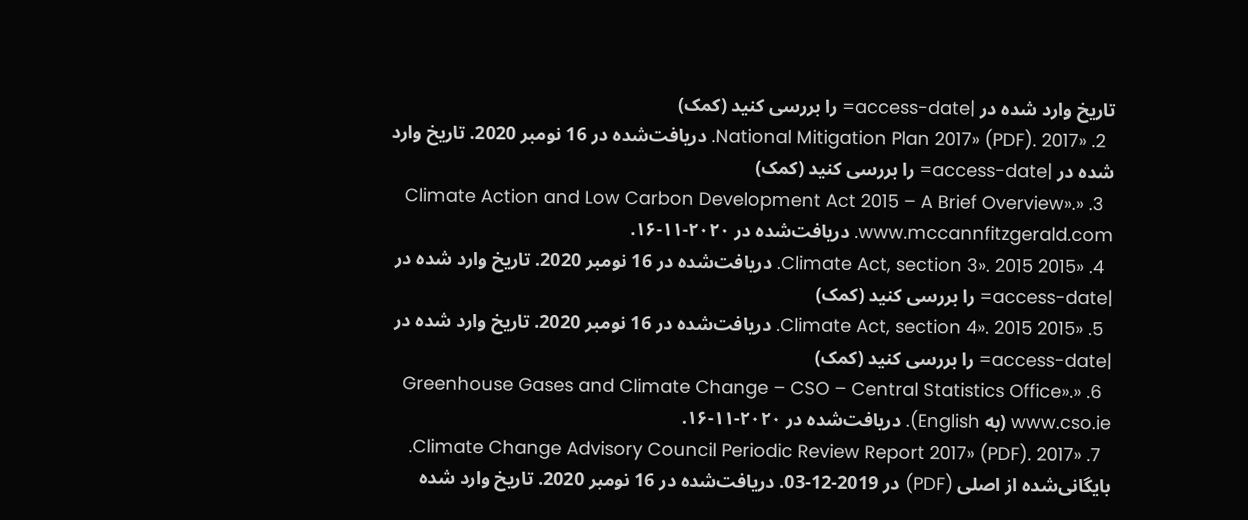تاریخ وارد شده در |access-date= را بررسی کنید (کمک)
  2. «National Mitigation Plan 2017» (PDF). 2017. دریافت‌شده در 16 نومبر 2020. تاریخ وارد شده در |access-date= را بررسی کنید (کمک)
  3. «Climate Action and Low Carbon Development Act 2015 – A Brief Overview». www.mccannfitzgerald.com. دریافت‌شده در ۲۰۲۰-۱۱-۱۶.
  4. «2015 Climate Act, section 3». 2015. دریافت‌شده در 16 نومبر 2020. تاریخ وارد شده در |access-date= را بررسی کنید (کمک)
  5. «2015 Climate Act, section 4». 2015. دریافت‌شده در 16 نومبر 2020. تاریخ وارد شده در |access-date= را بررسی کنید (کمک)
  6. «Greenhouse Gases and Climate Change – CSO – Central Statistics Office». www.cso.ie (به English). دریافت‌شده در ۲۰۲۰-۱۱-۱۶.
  7. «Climate Change Advisory Council Periodic Review Report 2017» (PDF). 2017. بایگانی‌شده از اصلی (PDF) در 2019-12-03. دریافت‌شده در 16 نومبر 2020. تاریخ وارد شده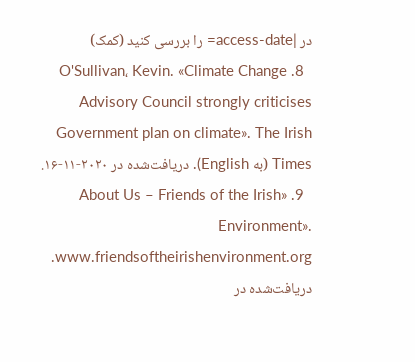در |access-date= را بررسی کنید (کمک)
  8. O'Sullivan، Kevin. «Climate Change Advisory Council strongly criticises Government plan on climate». The Irish Times (به English). دریافت‌شده در ۲۰۲۰-۱۱-۱۶.
  9. «About Us – Friends of the Irish Environment». www.friendsoftheirishenvironment.org. دریافت‌شده در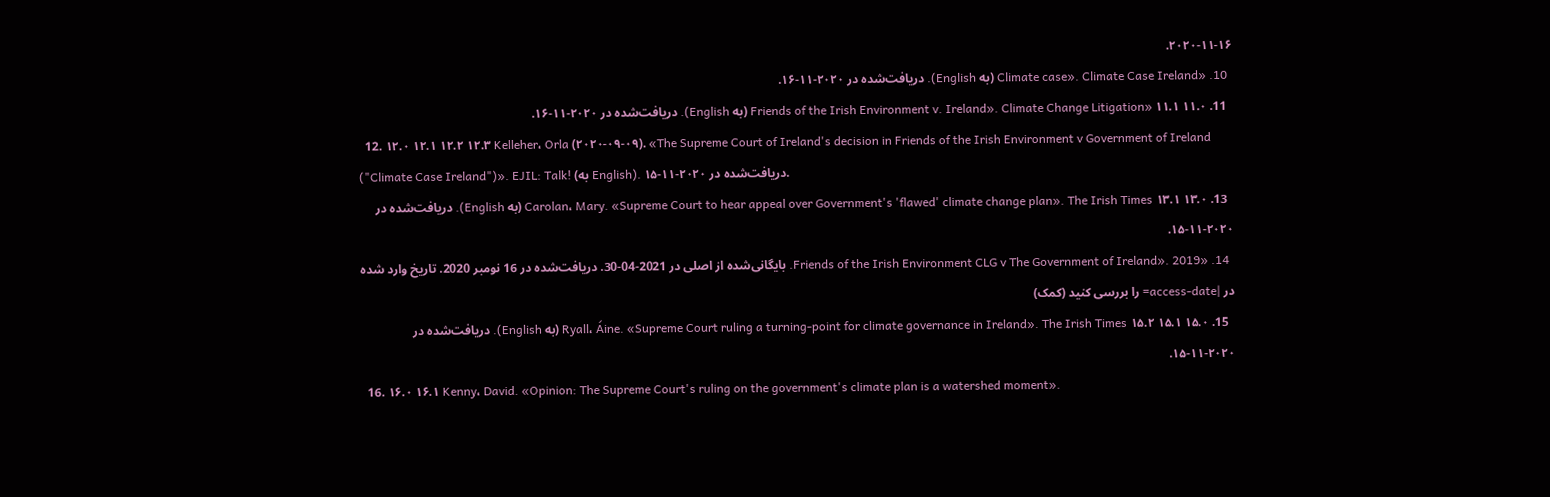۲۰۲۰-۱۱-۱۶.
  10. «Climate case». Climate Case Ireland (به English). دریافت‌شده در ۲۰۲۰-۱۱-۱۶.
  11. ۱۱.۰ ۱۱.۱ «Friends of the Irish Environment v. Ireland». Climate Change Litigation (به English). دریافت‌شده در ۲۰۲۰-۱۱-۱۶.
  12. ۱۲.۰ ۱۲.۱ ۱۲.۲ ۱۲.۳ Kelleher، Orla (۲۰۲۰-۰۹-۰۹). «The Supreme Court of Ireland's decision in Friends of the Irish Environment v Government of Ireland ("Climate Case Ireland")». EJIL: Talk! (به English). دریافت‌شده در ۲۰۲۰-۱۱-۱۵.
  13. ۱۳.۰ ۱۳.۱ Carolan، Mary. «Supreme Court to hear appeal over Government's 'flawed' climate change plan». The Irish Times (به English). دریافت‌شده در ۲۰۲۰-۱۱-۱۵.
  14. «Friends of the Irish Environment CLG v The Government of Ireland». 2019. بایگانی‌شده از اصلی در 2021-04-30. دریافت‌شده در 16 نومبر 2020. تاریخ وارد شده در |access-date= را بررسی کنید (کمک)
  15. ۱۵.۰ ۱۵.۱ ۱۵.۲ Ryall، Áine. «Supreme Court ruling a turning-point for climate governance in Ireland». The Irish Times (به English). دریافت‌شده در ۲۰۲۰-۱۱-۱۵.
  16. ۱۶.۰ ۱۶.۱ Kenny، David. «Opinion: The Supreme Court's ruling on the government's climate plan is a watershed moment».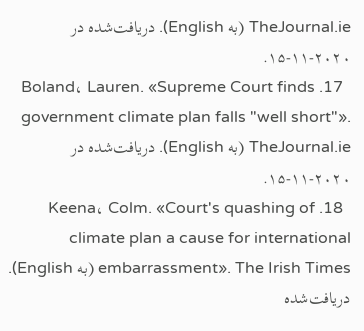TheJournal.ie (به English). دریافت‌شده در ۲۰۲۰-۱۱-۱۵.
  17. Boland، Lauren. «Supreme Court finds government climate plan falls "well short"». TheJournal.ie (به English). دریافت‌شده در ۲۰۲۰-۱۱-۱۵.
  18. Keena، Colm. «Court's quashing of climate plan a cause for international embarrassment». The Irish Times (به English). دریافت‌شده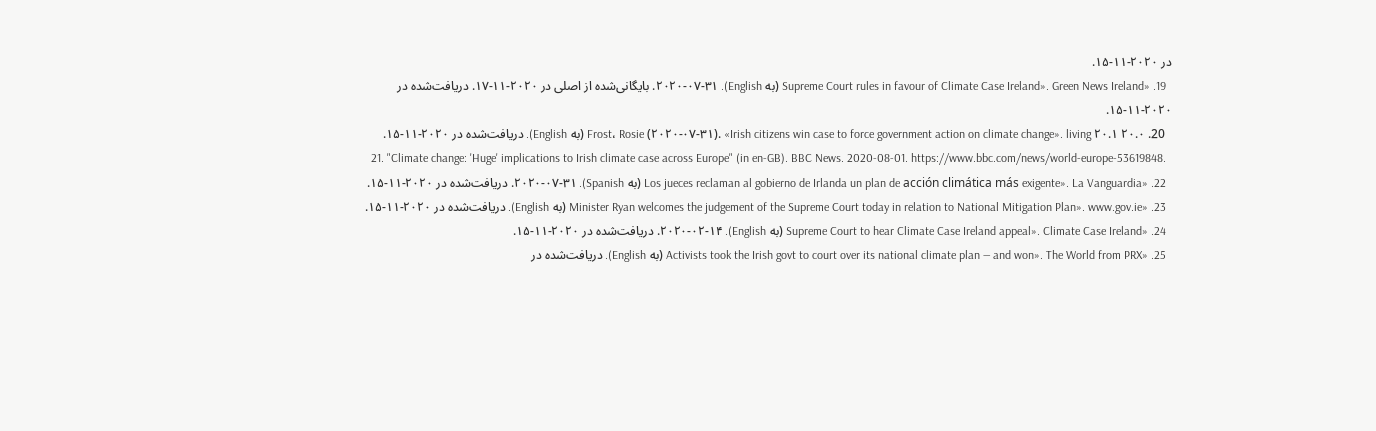در ۲۰۲۰-۱۱-۱۵.
  19. «Supreme Court rules in favour of Climate Case Ireland». Green News Ireland (به English). ۲۰۲۰-۰۷-۳۱. بایگانی‌شده از اصلی در ۲۰۲۰-۱۱-۱۷. دریافت‌شده در ۲۰۲۰-۱۱-۱۵.
  20. ۲۰.۰ ۲۰.۱ Frost، Rosie (۲۰۲۰-۰۷-۳۱). «Irish citizens win case to force government action on climate change». living (به English). دریافت‌شده در ۲۰۲۰-۱۱-۱۵.
  21. "Climate change: 'Huge' implications to Irish climate case across Europe" (in en-GB). BBC News. 2020-08-01. https://www.bbc.com/news/world-europe-53619848.
  22. «Los jueces reclaman al gobierno de Irlanda un plan de acción climática más exigente». La Vanguardia (به Spanish). ۲۰۲۰-۰۷-۳۱. دریافت‌شده در ۲۰۲۰-۱۱-۱۵.
  23. «Minister Ryan welcomes the judgement of the Supreme Court today in relation to National Mitigation Plan». www.gov.ie (به English). دریافت‌شده در ۲۰۲۰-۱۱-۱۵.
  24. «Supreme Court to hear Climate Case Ireland appeal». Climate Case Ireland (به English). ۲۰۲۰-۰۲-۱۴. دریافت‌شده در ۲۰۲۰-۱۱-۱۵.
  25. «Activists took the Irish govt to court over its national climate plan — and won». The World from PRX (به English). دریافت‌شده در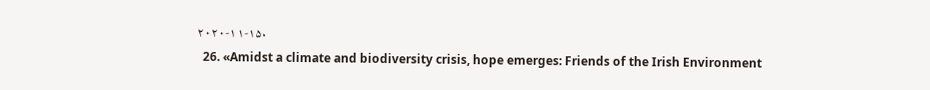۲۰۲۰-۱۱-۱۵.
  26. «Amidst a climate and biodiversity crisis, hope emerges: Friends of the Irish Environment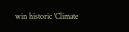win historic 'Climate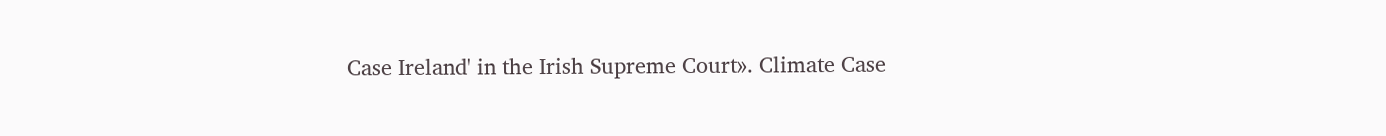Case Ireland' in the Irish Supreme Court». Climate Case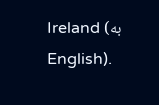Ireland (به English).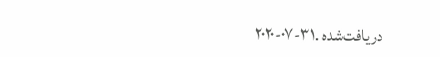۲۰۲۰-۰۷-۳۱. دریافت‌شده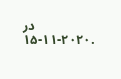در ۲۰۲۰-۱۱-۱۵.